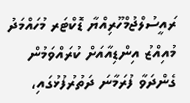ރައީސުލްޖުމްހޫރިއްޔާ ޑޮކްޓަރ މުހައްމަދު މުއިއްޒު އިންޑިއާއަށް ކުރައްވަމުން ގެންދަވާ ފުރަމާނަ ދަތުރުފުޅުގައި،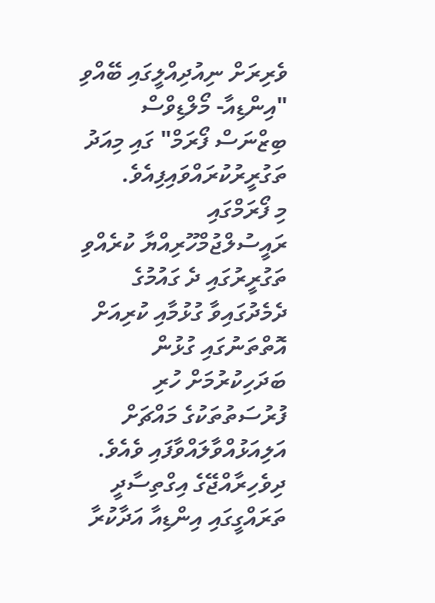ވެރިރަށް ނިއުދިއްލީގައި ބޭއްވި "އިންޑިއާ- މޯލްޑިވްސް ބިޒްނަސް ފޯރަމް" ގައި މިއަދު ތަގުރީރުކުރައްވައިފިއެވެ.
މި ފޯރަމްގައި ރައީސުލްޖުމްހޫރިއްޔާ ކުރެއްވި ތަގުރީރުގައި ދެ ގައުމުގެ ދެމެދުގައިވާ ގުޅުމާއި ކުރިއަށް އޮތްތަނުގައި ގުޅުން ބަދަހިކުރުމަށް ހުރި ފުރުސަތުތަކުގެ މައްޗަށް އަލިއަޅުއްވާލައްވާފައި ވެއެވެ.
ދިވެހިރާއްޖޭގެ އިގްތިސާދީ ތަރައްގީގައި އިންޑިއާ އަދާކުރާ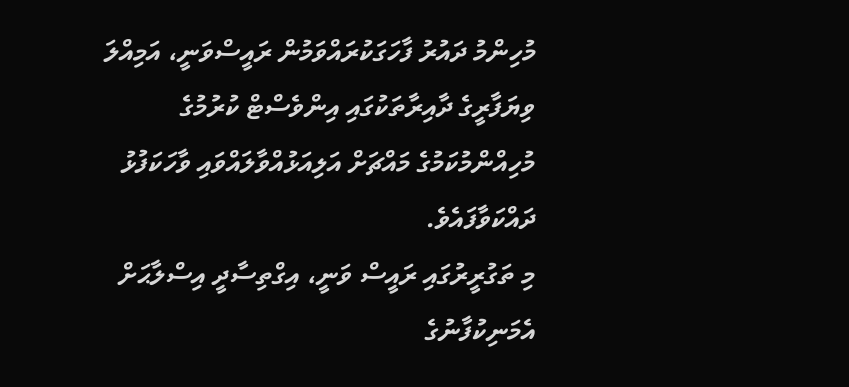މުހިންމު ދައުރު ފާހަގަކުރައްވަމުން ރައީސްވަނީ، އަމިއްލަ ވިޔަފާރީގެ ދާއިރާތަކުގައި އިންވެސްޓް ކުރުމުގެ މުހިއްންމުކަމުގެ މައްޗަށް އަލިއަޅުއްވާލައްވައި ވާހަކަފުޅު ދައްކަވާފައެވެ.
މި ތަގުރީރުގައި ރައީސް ވަނީ، އިގްތިސާދީ އިސްލާޙަށް އެމަނިކުފާނުގެ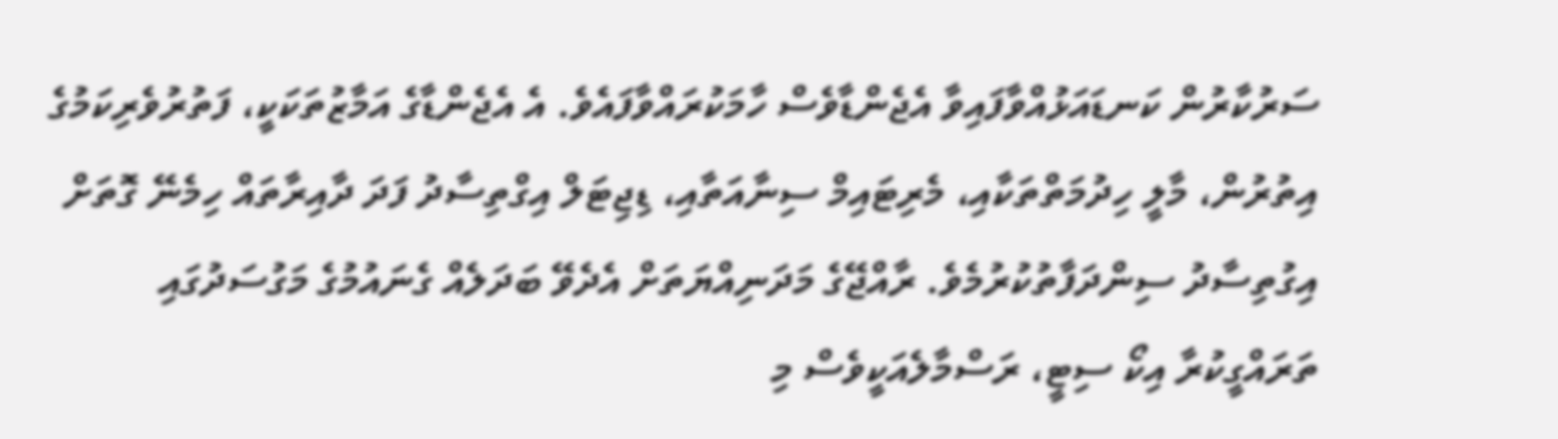ސަރުކާރުން ކަނޑައަޅުއްވާފައިވާ އެޖެންޑާވެސް ހާމަކުރައްވާފައެވެ. އެ އެޖެންޑާގެ އަމާޒުތަކަކީ، ފަތުރުވެރިކަމުގެ އިތުރުން، މާލީ ހިދުމަތްތަކާއި، މެރިޓައިމް ސިނާއަތާއި، ޑިޖިޓަލް އިގްތިސާދު ފަދަ ދާއިރާތައް ހިމެނޭ ގޮތަށް އިގުތިސާދު ސިންދަފާތުކުރުމެވެ. ރާއްޖޭގެ މަދަނިއްޔަތަށް އެދެވޭ ބަދަލެއް ގެނައުމުގެ މަގުސަދުގައި ތަރައްގީކުރާ އިކޯ ސިޓީ، ރަސްމާލެއަކީވެސް މި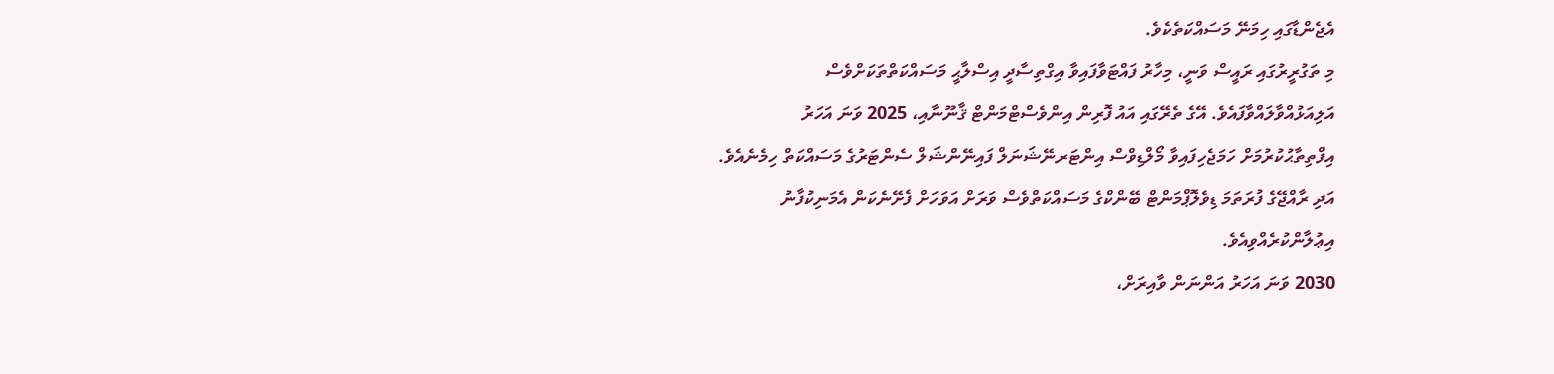އެޖެންޑާގައި ހިމަނޭ މަސައްކަތެކެވެ.
މި ތަގުރީރުގައި ރައީސް ވަނީ، މިހާރު ފައްޓަވާފައިވާ އިގްތިސާދީ އިސްލާޙީ މަސައްކަތްތަކަށްވެސް އަލިއަޅުއްވާލައްވާފައެވެ. އޭގެ ތެރޭގައި އައު ފޮރިން އިންވެސްޓްމަންޓް ޤާނޫނާއި، 2025 ވަނަ އަހަރު އިފްތިތާޙުކުރުމަށް ހަމަޖެހިފައިވާ މޯލްޑިވްސް އިންޓަރނޭޝަނަލް ފައިނޭންޝަލް ސެންޓަރުގެ މަސައްކަތް ހިމެނެއެވެ. އަދި ރާއްޖޭގެ ފުރަތަމަ ޑިވެލޮޕްމަންޓް ބޭންކްގެ މަސައްކަތްވެސް ވަރަށް އަވަހަށް ފެށޭނެކަން އެމަނިކުފާނު އިޢުލާންކުރެއްވިއެވެ.
2030 ވަނަ އަހަރު އަންނަން ވާއިރަށް،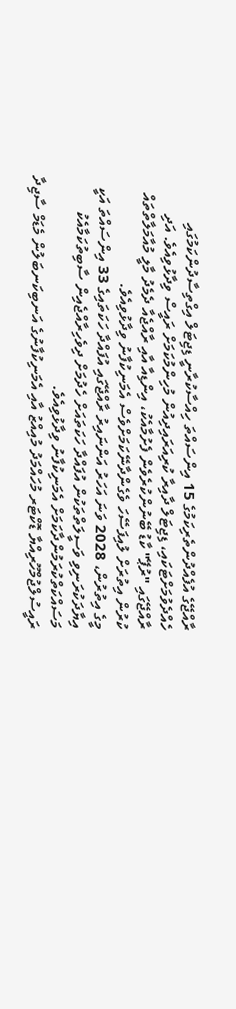ރާއްޖޭގެ އުފެއްދުންތެރިކަމުގެ 15 އިންސައްތަ ހިއްސާކުރާނީ ޑިޖިޓަލް އިގްތިސާދުންކަމުގައި ހެއްދެވުމަށްޓަކައި، ޑިޖިޓަލް ދާއިރާ ކުރިއަރައިދިއުން މުހިންމުކަމަށް ރައީސް ވިދާޅުވިއެވެ. އަދި ރާއްޖޭގައި "ރުޕޭ" ކާޑު ބޭނުންކުރެވެން ފެށުމާއެކު، އިންޑިއާ އާއި ރާއްޖެއާ ދެމެދު މާލީ މުއާމަލާތްތައް ކުރުން އިތުރަށް ލުއިފަސޭހަ ވެގެންދާނޭކަމަށްވެސް އެމަނިކުފާނު ވިދާޅުވިއެވެ.
މީގެ އިތުރުން، 2028 ވަނަ އަހަރު އަންނައިރު ރާއްޖޭގައި އުފައްދާ ހަކަތައިގެ 33 އިންސައްތަ އަކީ އިޔާދަކުރަނިވި ވަސީލަތްތަކުން އުފައްދާ ހަކަތައަށް ހެދުމަށް ދިވެހިރާއްޖެއިން ސާބިތުކަމާއެކު މަސައްކަތްކުރަމުންދާކަމަށް އެމަނިކުފާނު ވިދާޅުވިއެވެ.
ރައީސުލްޖުމްހޫރިއްޔާ ޑޮކްޓަރ މުހައްމަދު މުއިއްޒު އާއި އެމަނިކުފާނުގެ އަނބިކަނބަލުން މެޑަމް ސާޖިދާ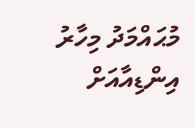މުޙައްމަދު މިހާރު އިންޑިއާއަށް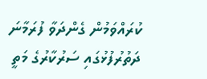ކުރައްވަމުން ގެންދަވާ ފުރަމާނަ ދަތުރުފުޅުގައި ސަރުކާރުގެ މަތީ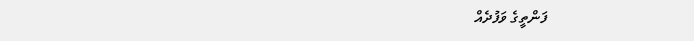ފަންތީގެ ވަފުދެއް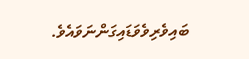ބައިވެރިވެވަޑައިގަންނަވައެވެ.